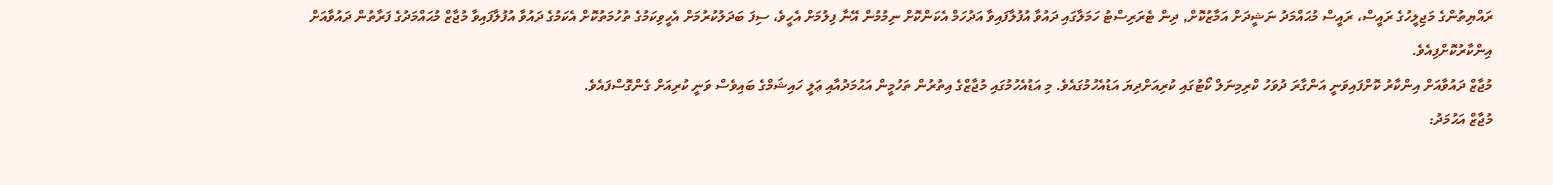ރައްޔިތުންގެ މަޖިލީހުގެ ރައީސް، ރައީސް މުޙައްމަދު ނަޝީދަށް އަމާޒުކޮށް, ދިން ޓެރަރިސްޓު ހަމަލާގައި ދައުވާ އުފުލާފައިވާ އަދުހަމް އެކަންކޮށް ނިމުމުން އޭނާ ފިލުމަށް އެހީވެ، ސިފަ ބަދަލުކުރުމަށް އެހީވިކަމުގެ ތުހުމަތުކޮށް އެކަމުގެ ދައުވާ އުފުލާފައިވާ މުޖާޒް މުޙައްމަދުގެ ފަރާތުން ދައުވާއަށް އިންކާރުކޮށްފިއެވެ.
މުޖާޒް ދައުވާއަށް އިންކާރު ކޮށްފައިވަނީ އަންގާރަ ދުވަހު ކްރިމިނަލް ކޯޓުގައި ކުރިއަށްދިޔަ އަޑުއެހުމުގައެވެ. މި އަޑުއެހުމުގައި މުޖާޒްގެ އިތުރުން ތަހުމީން އަޙުމަދުއާއި ޢަލީ ހައިޝަމްގެ ބައިވެސް ވަނީ ކުރިއަށް ގެންގޮސްފައެވެ.
މުޖާޒް އަޙުމަދު: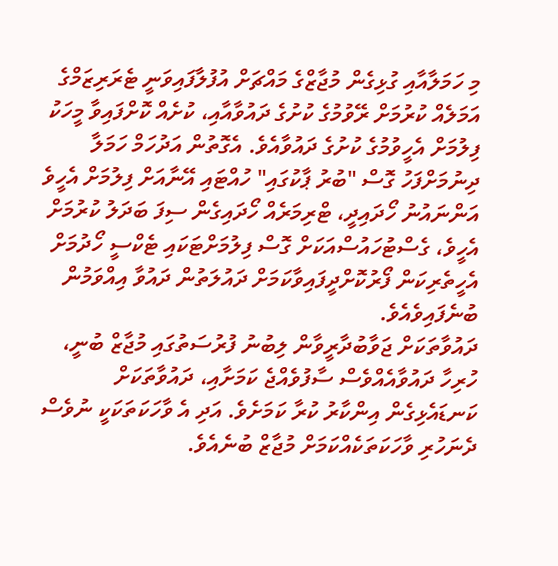މި ހަމަލާއާއި ގުޅިގެން މުޖާޒްގެ މައްޗަށް އުފުލާފައިވަނީ ޓެރަރިޒަމްގެ އަމަލެއް ކުރުމަށް ރޭވުމުގެ ކުށުގެ ދައުވާއާއި، ކުށެއް ކޮށްފައިވާ މީހަކު ފިލުމަށް އެހީވުމުގެ ކުށުގެ ދައުވާއެވެ. އެގޮތުން އަދުހަމް ހަމަލާ ދިނުމަށްފަހު ގޮސް "ބުރު ޕާކުގައި" ހުއްޓައި އޭނާއަށް ފިލުމަށް އެހީވެ އަންނައުނު ހޯދައިދީ، ޓްރިމަރެއް ހޯދައިގެން ސިފަ ބަދަލު ކުރުމަށް އެހީވެ، ގެސްޓުހައުސްއަކަށް ގޮސް ފިލުމަށްޓަކައި ޓެކްސީ ހޯދުމަށް އެހީތެރިކަން ފޯރުކޮށްދީފައިވާކަމަށް ދައުލަތުން ދައުވާ އިއްވަމުން ބުނެފައިވެއެވެ.
ދައުވާތަކަށް ޖަވާބުދާރީވާން ލިބުނު ފުރުސަތުގައި މުޖާޒް ބުނީ، ހުރިހާ ދައުވާއެއްވެސް ސާފުވެއްޖެ ކަމަށާއި، ދައުވާތަކަށް ކަނޑައެޅިގެން އިންކާރު ކުރާ ކަމަށެވެ. އަދި އެ ވާހަކަތަކަކީ ނުވެސް ދެނަހުރި ވާހަކަތަކެއްކަމަށް މުޖާޒް ބުނެއެވެ.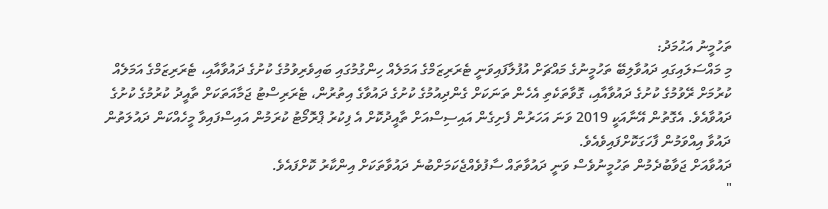ތަހުމީނު އަޙުމަދު:
މި މައްސަލައިގައި ދައުވާލިބޭ ތަހުމީނުގެ މައްޗަށް އުފުލާފައިވަނީ ޓެރަރިޒަމްގެ އަމަލެއް ހިންގުމުގައި ބައިވެރިވުމުގެ ކުށުގެ ދައުވާއާއި، ޓެރަރިޒަމްގެ އަމަލެއް ކުރުމަށް ރޭވުމުގެ ކުށުގެ ދައުވާއާއި، ގޮވާތަކެތި އެހެން ތަނަކަށް ގެންދިއުމުގެ ކުށުގެ ދައުވާގެ އިތުރުން، ޓެރަރިސްޓު ޖަމާއަތަކަށް ތާއީދު ކުރުމުގެ ކުށުގެ ދައުވާއެވެ. އެގޮތުން އޭނާއަކީ 2019 ވަނަ އަހަރުން ފެށިގެން އައިސިސްއަށް ތާއީދުކޮށް އެ ފިކުރު ޕްރޮމޯޓު ކުރަމުން އައިސްފައިވާ މީހެއްކަން ދައުލަތުން ދައުވާ އިއްވަމުން ފާހަގަކޮށްފައިވެއެވެ.
ދައުވާއަށް ޖަވާބުދެމުން ތަހުމީނުވެސް ވަނީ ދައުވާތައް ސާފުވެއްޖެކަމަށްބުނެ ދައުވާތަކަށް އިންކާރު ކޮށްފައެވެ.
"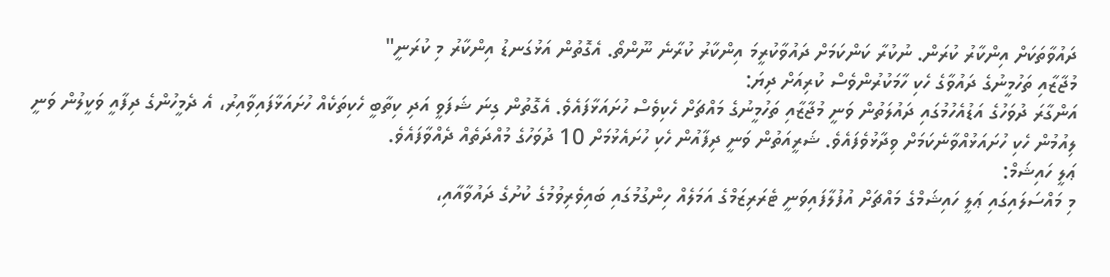ދައުވާތަކަށް އިންކާރު ކުރަން. ނުކުރާ ކަންކަމަށް ދައުވާކުރީމަ އިންކާރު ކުރާނެ ނޫންތޯ. އެގޮތުން އަޅުގަނޑު އިންކާރު މި ކުރަނީ"
މުޖާޒާއި ތަހުމީނުގެ ދައުވާގެ ހެކި ހާމަކުރުންވެސް ކުރިއަށް ދިޔަ:
އަންގާރަ ދުވަހުގެ އަޑުއެހުމުގައި ދައުލަތުން ވަނީ މުޖާޒާއި ތަހުމީނުގެ މައްޗަށް ހެކިވެސް ހުށައަޅާފައެވެ. އެގޮތުން ގިނަ ޝަފަވީ އަދި ކިތާބީ ހެކިތަކެއް ހުށައަޅާފައިވާއިރު، އެ ދެމީހުންގެ ދިފާއީ ވަކީލުން ވަނީ ލިއުމުން ހެކި ހުށައަޅުއްވާނެކަމަށް ވިދާޅުވެފައެވެ. ޝަރީއަތުން ވަނީ ދިފާއުން ހެކި ހުށައެޅުމަށް 10 ދުވަހުގެ މުއްދަތެއް ދެއްވާފައެވެ.
ޢަލީ ހައިޝަމް:
މި މައްސަލައިގައި ޢަލީ ހައިޝަމްގެ މައްޗަށް އުފުލާފައިވަނީ ޓެރަރިޒަމްގެ އަމަލެއް ހިންގުމުގައި ބައިވެރިވުމުގެ ކުށުގެ ދައުވާއާއި،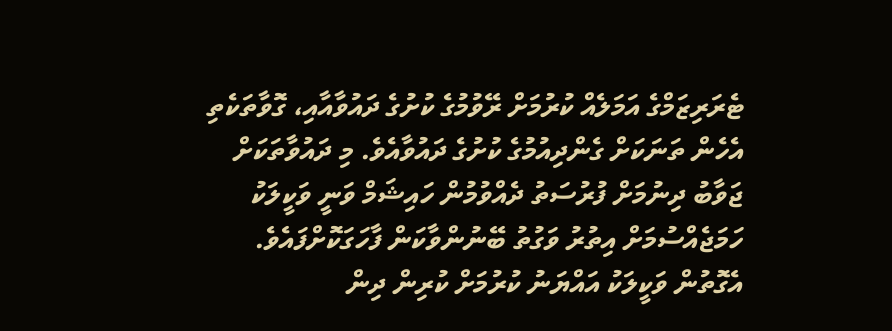ޓެރަރިޒަމްގެ އަމަލެއް ކުރުމަށް ރޭވުމުގެ ކުށުގެ ދައުވާއާއި، ގޮވާތަކެތި އެހެން ތަނަކަށް ގެންދިއުމުގެ ކުށުގެ ދައުވާއެވެ. މި ދައުވާތަކަށް ޖަވާބު ދިނުމަށް ފުރުސަތު ދެއްވުމުން ހައިޝަމް ވަނީ ވަކީލަކު ހަމަޖެއްސުމަށް އިތުރު ވަގުތު ބޭނުންވާކަން ފާހަގަކޮށްފައެވެ. އެގޮތުން ވަކީލަކު އައްޔަނު ކުރުމަށް ކުރިން ދިން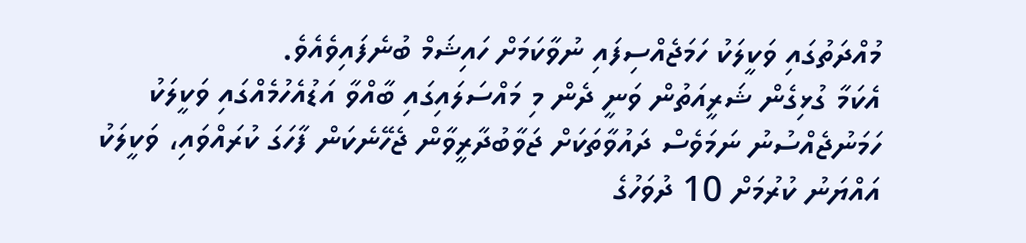މުއްދަތުގައި ވަކީލަކު ހަމަޖެއްސިފައި ނުވާކަމަށް ހައިޝަމް ބުނެފައިވެއެވެ.
އެކަމާ ގުޅިގެން ޝަރީއަތުން ވަނީ ދެން މި މައްސަލައިގައި ބާއްވާ އަޑުއެހުމެއްގައި ވަކީލަކު ހަމަނުޖެއްސުނު ނަމަވެސް ދައުވާތަކަށް ޖަވާބުދާރީވާން ޖެހޭނެކަން ފާހަގަ ކުރައްވައި، ވަކީލަކު އައްޔަނު ކުރުމަށް 10 ދުވަހުގެ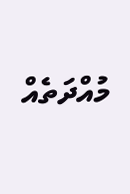މުއްދަތެއް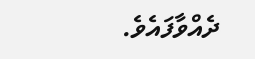ދެއްވާފައެވެ.